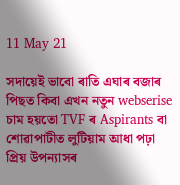11 May 21

সদায়েই ভাবো ৰাতি এঘাৰ বজাৰ পিছত কিবা এখন নতুন webserise চাম হয়তো TVF ৰ Aspirants বা শোৱাপাটীত লুটিয়াম আধা পঢ়া প্ৰিয় উপন্যাসৰ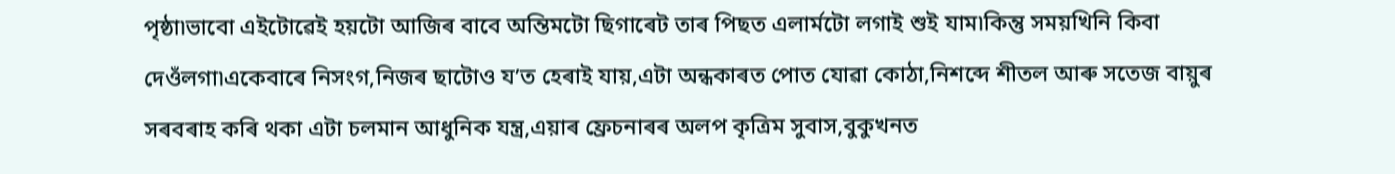পৃষ্ঠা৷ভাবো এইটোৱেই হয়টো আজিৰ বাবে অন্তিমটো ছিগাৰেট তাৰ পিছত এলাৰ্মটো লগাই শুই যাম৷কিন্তু সময়খিনি কিবা দেওঁলগা৷একেবাৰে নিসংগ,নিজৰ ছাটোও য’ত হেৰাই যায়,এটা অন্ধকাৰত পোত যোৱা কোঠা,নিশব্দে শীতল আৰু সতেজ বায়ুৰ সৰবৰাহ কৰি থকা এটা চলমান আধুনিক যন্ত্ৰ,এয়াৰ ফ্ৰেচনাৰৰ অলপ কৃত্ৰিম সুবাস,বুকুখনত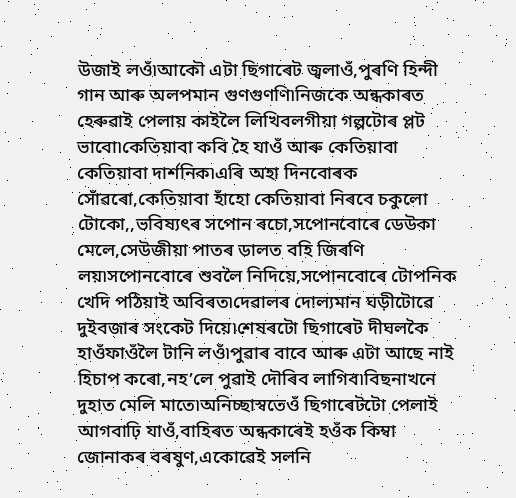উজাই লওঁ৷আকৌ এটা ছিগাৰেট জ্বলাওঁ,পুৰণি হিন্দী গান আৰু অলপমান গুণগুণণি৷নিজকে অন্ধকাৰত হেৰুৱাই পেলায় কাইলৈ লিখিবলগীয়া গল্পটোৰ প্লট ভাবো৷কেতিয়াবা কবি হৈ যাওঁ আৰু কেতিয়াবা কেতিয়াবা দাৰ্শনিক৷এৰি অহা দিনবোৰক সোঁৱৰো,কেতিয়াবা হাঁহো কেতিয়াবা নিৰবে চকুলো টোকো,,ভবিষ্যৎৰ সপোন ৰচো,সপোনবোৰে ডেউকা মেলে,সেউজীয়া পাতৰ ডালত বহি জিৰণি লয়৷সপোনবোৰে শুবলৈ নিদিয়ে,সপোনবোৰে টোপনিক খেদি পঠিয়াই অবিৰত৷দেৱালৰ দোল্যমান ঘড়ীটোৱে দুইবজাৰ সংকেট দিয়ে৷শেষৰটো ছিগাৰেট দীঘলকৈ হাওঁফাওঁলৈ টানি লওঁ৷পুৱাৰ বাবে আৰু এটা আছে নাই হিচাপ কৰো,নহ’লে পুৱাই দৌৰিব লাগিব৷বিছনাখনে দুহাত মেলি মাতে৷অনিচ্ছাস্বতেওঁ ছিগাৰেটটো পেলাই আগবাঢ়ি যাওঁ,বাহিৰত অন্ধকাৰেই হওঁক কিম্বা জোনাকৰ বৰষুণ,একোৱেই সলনি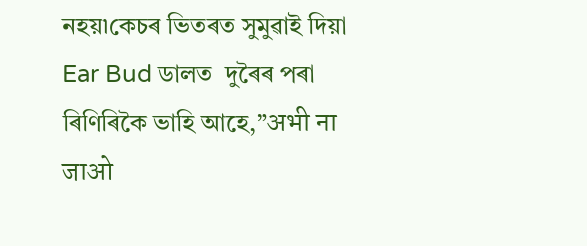নহয়৷কেচৰ ভিতৰত সুমুৱাই দিয়া Ear Bud ডালত  দুৰৈৰ পৰা ৰিণিৰিকৈ ভাহি আহে,”अभी ना जाओ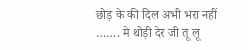छोड़ के की दिल अभी भरा नहीं ……. मे थोड़ी देर जी तू लू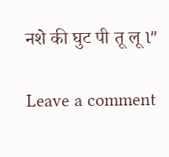नशे की घुट पी तू लू ৷”

Leave a comment